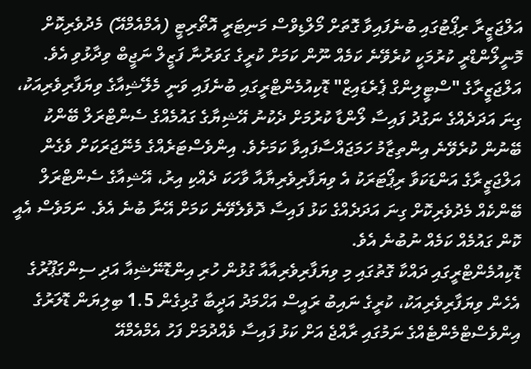އަލްޖަޒީރާ ރިޕޯޓުގައި ބުނެފައިވާ ގޮތަށް މޯލްޑިވްސް މަނިޓަރީ އޮތޯރިޓީ (އެމްއެމްއޭ) މެދުވެރިކޮށް މޮނީލޯންޑްރީ ކުރުމަކީ ކުރެވޭނެ ކަމެއް ނޫން ކަމަށް ކުރީގެ ގަވަރުނާ ފަޒީލް ނަޖީބް ވިދާޅުވި އެވެ.
އަލްޖަޒީރާގެ "ސްޓީލިންގް ޕެރެޑައިޒް" ޑޮކިއުމެންޓްރީގައި ބުނެފައި ވަނީ މެލޭޝިއާގެ ވިޔަފާރިވެރިއަކު، ގިނަ އަދަދެއްގެ ނަގުދު ފައިސާ ލޯންޑާ ކުރުމަށް ދެކުނު އޭޝިޔާގެ ގައުމެއްގެ ސެންޓްރަލް ބޭންކު ބޭނުން ކުރެވޭނެ އިންތިޒާމު ހަމަޖައްސާފައިވާ ކަމަށެވެ. އިންވެސްޓަރެއްގެ މެނޭޖަރަކަށް ވެގެން އަލްޖަޒީރާގެ އަންޑަކަވާ ރިޕޯޓަރަކު އެ ވިޔަފާރިވެރިޔާއާ ވާހަކަ ދެއްކި އިރު، އޭޝިއާގެ ސެންޓްރަލް ބޭންކެއް މެދުވެރިކޮށް ގިނަ އަދަދެއްގެ ކަޅު ފައިސާ ދޮވެލެވޭނެ ކަމަށް އޭނާ ބުނެ އެވެ. ނަމަވެސް އެއީ ކޮން ގައުމެއް ކަމެއް ނުބުނެ އެވެ.
ޑޮކިއުމެންޓްރީގައި ދައްކާ ގޮތުގައި މި ވިޔަފާރިވެރިއާއާ ގުޅުން ހުރި އިންޑޮނޭޝިއާ އަދި ސިންގަޕޫރުގެ އެހެން ވިޔަފާރިވެރިއަކު، ކުރީގެ ނައިބު ރައީސް އަހްމަދު އަދީބާ ގުޅިގެން 1.5 ބިލިޔަން ޑޮލަރުގެ އިންވެސްޓްމެންޓެއްގެ ނަމުގައި ރާއްޖެ އަށް ކަޅު ފައިސާ ވެއްދުމަށް ފަހު އެމްއެމްއޭ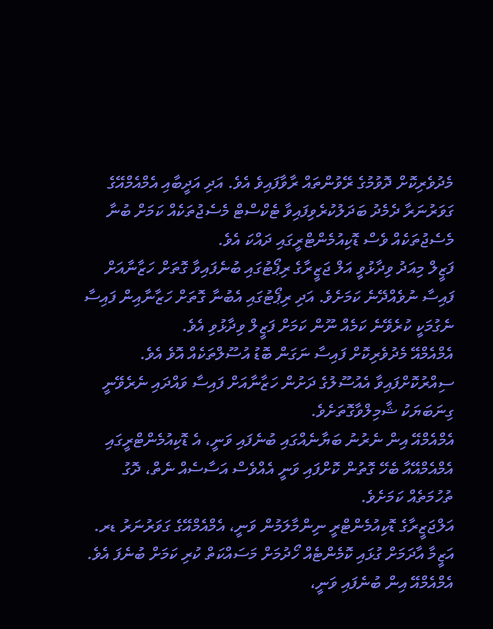މެދުވެރިކޮށް ދޮވުމުގެ ރޭވުންތައް ރާވާފައިވެ އެވެ. އަދި އަދީބާއި އެމްއެމްއޭގެ ގަވަރުނަރާ ދެމެދު ބަދަލުކުރެވިފައިވާ ޓެކްސްޓް މެސެޖުތަކެއް ކަމަށް ބުނާ މެސެޖުތަކެއް ވެސް ޑޮކިއުމެންޓްރީގައި ދައްކަ އެވެ.
ފަޒީލް މިއަދު ވިދާޅުވީ އަލް ޖަޒީރާގެ ރިޕޯޓުގައި ބުނެފައިވާ ގޮތަށް ހަޒާނާއަށް ފައިސާ ނުވެއްދޭނެ ކަމަށެވެ. އަދި ރިޕޯޓުގައި އެބުނާ ގޮތަށް ހަޒާނާއިން ފައިސާ ނެގުމަކީ ކުރެވޭނެ ކަމެއް ނޫން ކަމަށް ފަޒީލް ވިދާޅުވި އެވެ.
އެމްއެމްއޭ މެދުވެރިކޮށް ފައިސާ ނަގަން ބޮޑު އުސޫލްތަކެއް އޮވެ އެވެ. ސިއްރުކޮށްފައިވާ އެއުސޫލުގެ ދަށުން ހަޒާނާއަށް ފައިސާ ވައްދައި ނެރެވޭނީ ގިނަބަޔަކު ޝާމިލްވާގޮތަށެވެ.
އެމްއެމްއޭ އިން ނެރުނު ބަޔާނެއްގައި ބުނެފައި ވަނީ، އެ ޑޮކިއުމެންޓްރީގައި އެމްއެމްއޭއާ ބެހޭ ގޮތުން ކޮށްފައި ވަނީ އެއްވެސް އަސާސެއް ނެތް، ދޮގު ތުހުމަތެއް ކަމަށެވެ.
އަލްޖަޒީރާގެ ޑޮކިއުމެންޓްރީ ނިންމާލަމުން ވަނީ، އެމްއެމްއޭގެ ގަވަރުނަރު ޑރ. އަޒީމާ އާދަމަށް ގުޅައި ކޮމެންޓެއް ހޯދުމަށް މަސައްކަތް ކުރި ކަމަށް ބުނެފަ އެވެ.
އެމްއެމްއޭ އިން ބުނެފައި ވަނީ،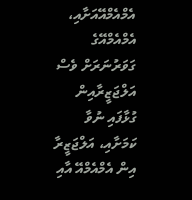އެމްއެމްއޭއަށާއި، އެމްއެމްއޭގެ ގަވަރުނަރަށް ވެސް އަލްޖަޒީރާއިން ގުޅާފައި ނުވާ ކަމަށާއި، އަލްޖަޒީރާ އިން އެމްއެމްއޭ އާއި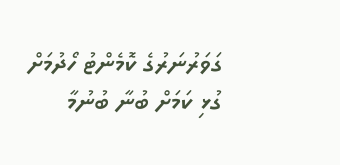ގަވަރުނަރުގެ ކޮމެންޓު ހޯދުމަށް ގުޅި ކަމަށް ބުނާ ބުނުމާ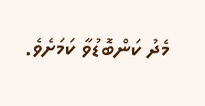މެދު ކަންބޮޑުވާ ކަމަށެވެ.